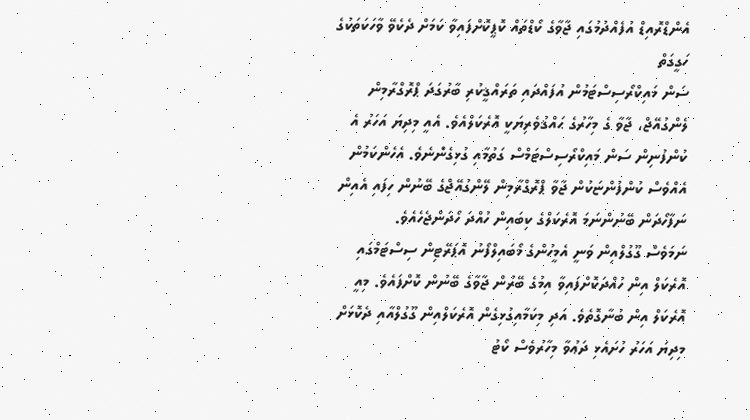އެންޑްރޮއިޑް އުފެއްދުމުގައި ޖާވާގެ ކޯޑްތައް ކޮޕީކޮށްފައިވާ ކަމަށް ދެކެވޭ ވާހަކަތަކުގެ ހަގީގަތް
ސަން މައިކްރޯސިސްޓަމުން އުފައްދައި ތަރައްޤީކުރި ބާރުގަދަ ޕްރޮގްރާމިން ލެންގުއޭޖް، ޖާވާ ގެ މިހާރުގެ ޙައްޤުވެރިޔަކީ އޮރެކަލްއެވެ. އެއީ މިދިޔަ އަހަރު އެ ކުންފުނިން ސަން މައިކްރޯސިސްޓަމްސް ގަތުމާއި ގުޅިގެންނެވެ. އެހެންކަމުން އެއްވެސް ކުންފުންޏަކުން ޖާވާ ޕްރޮގްރާމިން ލޭންގުއޭޖްގެ ބޭނުން ހިފައި އެއިން ނަފާހޯދަން ބޭނުންނަމަ އޮރެކަލްގެ ކިބައިން ހުއްދަ ހޯދަންޖެހެއެވެ.
ނަމަވެސް ގޫގުލްއިން ވަނީ އެމީހުންގެ މޯބައިލްފޯނު އޮޕަރޭޓިން ސިސްޓަމްގައި އޮރެކަލް އިން ހުއްދަކޮށްފައިވާ އިމުގެ ބޭރުން ޖާވާގެ ބޭނުން ކޮށްފައެވެ. މިއީ އޮރެކަލް އިން ބުނާގޮތެވެ. އަދި މިކަމާއިގުޅިގެން އޮރެކަލްއިން ގޫގުލްއާއި ދެކޮޅަށް މިދިޔަ އަހަރު ހުށައެޅި ދަޢުވާ މިހާރުވެސް ކޯޓު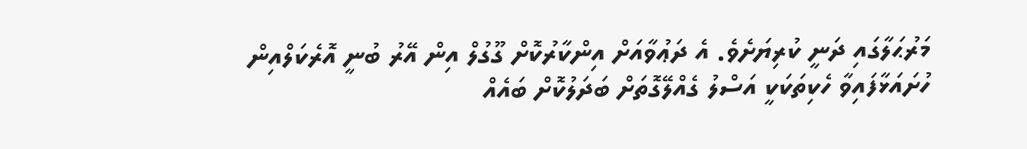މަރުޙަލާގައި ދަނީ ކުރިޔަށެވެ. އެ ދަޢުވާއަށް އިންކާރުކޮށް ގޫގުލް އިން އޭރު ބުނީ އޮރެކަލްއިން ހުށައަޅާފައިވާ ހެކިތަކަކީ އަސްލު ގެއްލޭގޮތަށް ބަދަލުކޮށް ބައެއް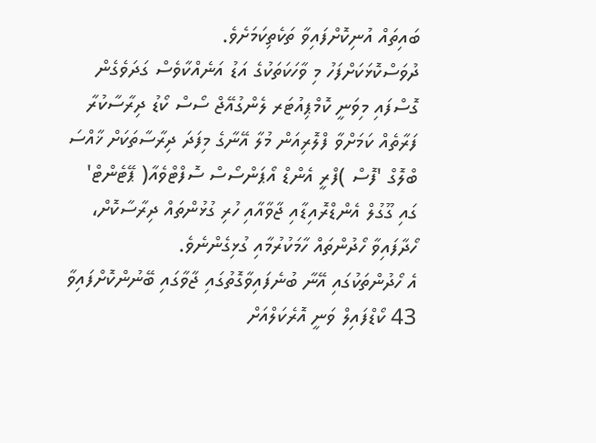ބައިތައް އުނިކޮށްފައިވާ ތަކެތިކަމަށެވެ.
ދުވަސްކޮޅަކަށްފަހު މި ވާހަކަތަކުގެ އަޑު އަނެއްކާވެސް ގަދަވެގެން ގޮސްފައި މިވަނީ ކޮމްޕިއުޓަރ ލެންގުއޭޖް ސޯސް ކޯޑު ދިރާސާކުރާ ފަރާތެއް ކަމަށްވާ ފްލޮރިއަން މުލާ އޭނާގެ މިފަދަ ދިރާސާތަކަށް ޚާއްސަ ބްލޮގް 'ފޮސް )ފްރީ އެންޑް އޯޕަންސޯސް ސޮފްޓްވެއާ( ޕޭޓެންޓް' ގައި ގޫގުލް އެންޑްރޮއިޑާއި ޖާވާއާއި ހުރި ގުޅުންތައް ދިރާސާކޮށް، ހޯދާފައިވާ ހޯދުންތައް ހާމަކުރުމާއި ގުޅިގެންނެވެ.
އެ ހޯދުންތަކުގައި އޭނާ ބުނެފައިވާގޮތުގައި ޖާވާގައި ބޭނުންކޮށްފައިވާ 43 ކޯޑްފައިލް ވަނީ އޮރެކަލްއަށް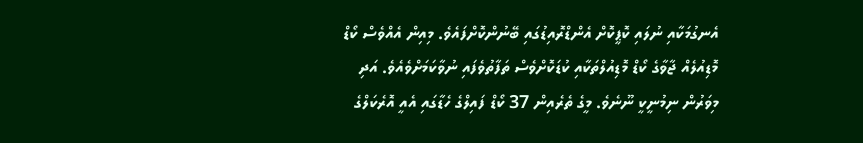އެނގުމަކާއި ނުލައި ކޮޕީކޮށް އެންޑްރޮއިޑުގައި ބޭނުންކޮށްފައެވެ. މިއިން އެއްވެސް ކޯޑް މޮޑިއުލެއް ޖާވާގެ ކޯޑް މޮޑިއުލްތަކާއި ކުޑަކޮށްވެސް ތަފާތުވެފައި ނުވާކަމަށްވެއެވެ. އަދި މިވަރުން ނިމުނީކީ ނޫނެވެ. މީގެ ތެރެއިން 37 ކޯޑް ފައިލްގެ ހެޑާގައި އެއީ އޮރެކަލްގެ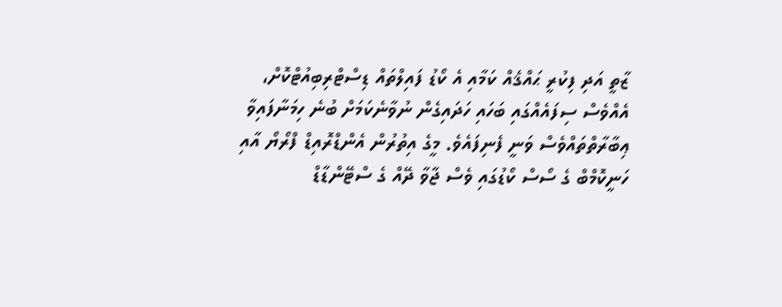ޒާތީ އަދި ފިކުރީ ޙައްޤެއް ކަމާއި އެ ކޯޑު ފައިލްތައް ޑިސްޓްރިބިއުޓްކޮށް، އެއްވެސް ސިފައެއްގައި ބަހައި ހަދައިގެން ނުވާނެކަމަށް ބުނެ ހިމަނާފައިވާ ޢިބާރާތްތައްވެސް ވަނީ ފެނިފައެވެ. މީގެ އިތުރުން އެންޑްރޮއިޑް ފްރޯޔޯ އާއި ހަނީކޮމްބް ގެ ސޯސް ކޯޑުގައި ވެސް ޖާވާ ދޭއް ގެ ސްޓޭންޑާޑް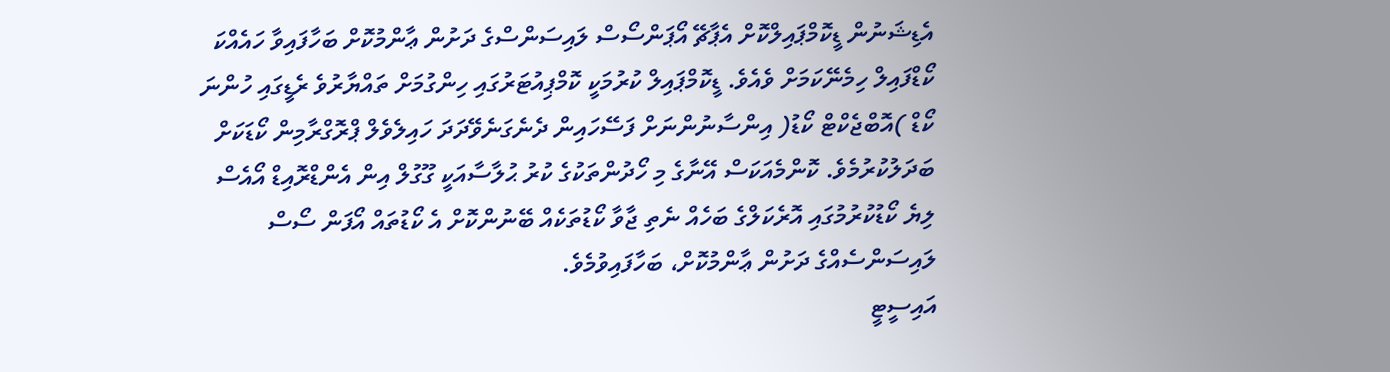އެޑިޝަނުން ޑީކޮމްޕައިލްކޮށް އެޕާޗޭ އޯޕަންސޯސް ލައިސަންސްގެ ދަށުން ޢާންމުކޮށް ބަހާފައިވާ ހައެއްކަ ކޯޑްފައިލް ހިމެނޭކަމަށް ވެއެވެ. ޑީކޮމްޕައިލް ކުރުމަކީ ކޮމްޕިއުޓަރުގައި ހިންގުމަށް ތައްޔާރުވެ ރެޑީގައި ހުންނަ ކޯޑް )އޮބްޖެކްޓް ކޯޑު( އިންސާނުންނަށް ފަސޭހައިން ދެނެގަނެވޭދަދަ ހައިލެވެލް ޕްރޮގްރާމިން ކޯޑަކަށް ބަދަލުކުރުމެވެ. ކޮންމެއަކަސް އޭނާގެ މި ހޯދުންތަކުގެ ކުރު ޙުލާސާއަކީ ގޫގުލް އިން އެންޑްރޮއިޑް އޯއެސް ލިޔެ ކޯޑުކުރުމުގައި އޮރެކަލްގެ ބަހެއް ނެތި ޖާވާ ކޯޑުތަކެއް ބޭނުންކޮށް އެ ކޯޑުތައް އޯފަން ސޯސް ލައިސަންސެއްގެ ދަށުން ޢާންމުކޮށް، ބަހާފައިވުމެވެ.
އައިސީޓީ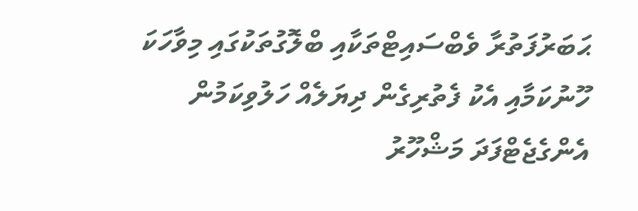ޙަބަރުފަތުރާ ވެބްސައިޓްތަކާއި ބްލޮގުތަކުގައި މިވާހަކަ ހޫނުކަމާއި އެކު ފެތުރިގެން ދިޔަލެއް ހަލުވިކަމުން އެންގެޖެޓްފަދަ މަޝްހޫރު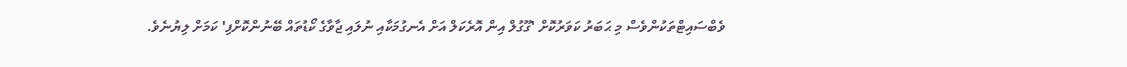ވެބްސައިޓްތަކުންވެސް މި ޙަބަރު ކަވަރުކޮށް 'ގޫގުލް އިން އޮރެކަލް އަށް އެނގުމަކާއި ނުލައި ޖާވާގެ ކޯޑުތައް ބޭނުންކޮށްފި' ކަމަށް ލިޔުނެވެ.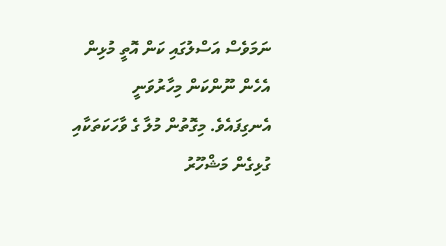ނަމަވެސް އަސްލުގައި ކަން އޮތީ މުޅިން އެހެން ނޫންކަން މިހާރުވަނީ އެނގިފައެވެ. މިގޮތުން މުލާ ގެ ވާހަކަތަކާއި ގުޅިގެން މަޝްހޫރު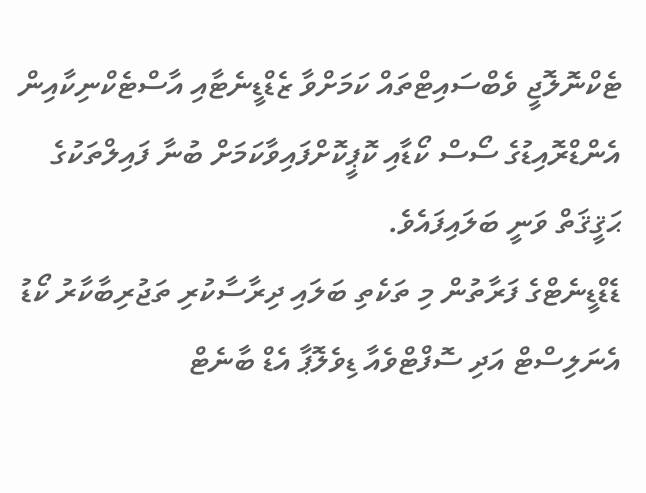ޓެކްނޮލޮޖީ ވެބްސައިޓްތައް ކަމަށްވާ ޒެޑްޑީނެޓާއި އާސްޓެކްނިކާއިން އެންޑްރޮއިޑުގެ ސޯސް ކޯޑާއި ކޮޕީކޮށްފައިވާކަމަށް ބުނާ ފައިލްތަކުގެ ޙަޤީޤަތް ވަނީ ބަލައިފައެވެ.
ޑެޑްޑީނެޓްގެ ފަރާތުން މި ތަކެތި ބަލައި ދިރާސާކުރި ތަޖުރިބާކާރު ކޯޑު އެނަލިސްޓް އަދި ސޮފްޓްވެއާ ޑިވެލޮޕާ އެޑް ބާނެޓް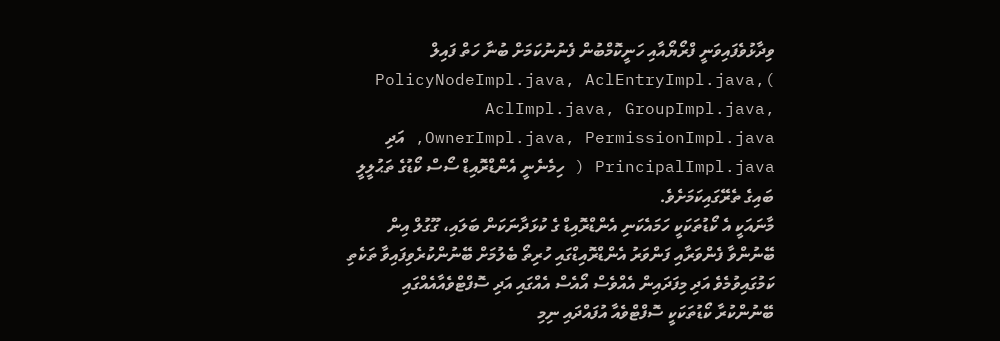ވިދާޅުވެފައިވަނީ ފްރޯޔޯއާއި ހަނީކޮމްބުން ފެނުނުކަމަށް ބުނާ ހަތް ފައިލް )PolicyNodeImpl.java, AclEntryImpl.java, AclImpl.java, GroupImpl.java, OwnerImpl.java, PermissionImpl.java, އަދި PrincipalImpl.java ( ހިމެނެނީ އެންޑްރޮއިޑް ސޯސް ކޯޑުގެ ތަޙުލީލީ ބައިގެ ތެރޭގައިކަމަށެވެ.
މާނައަކީ އެ ކޯޑުތަކަކީ ހަމައެކަނި އެންޑްރޮއިޑް ގެ ކުޅަދާނަކަން ބަލައި، ގޫގުލް އިން ބޭނުންވާ ފެންވަރާއި ފަންވަރު އެންޑްރޮއިޑްގައި ހުރިތޯ ބެލުމަށް ބޭނުންކުރެވިފައިވާ ތަކެތި ކަމުގައިވުމެވެ އަދި މިފަދައިން އެއްވެސް އޯއެސް އެއްގައި އަދި ސޮފްޓްވެއާއެއްގައި ބޭނުންކުރާ ކޯޑުތަކަކީ ސޮފްޓްވެއާ އުފައްދައި ނިމި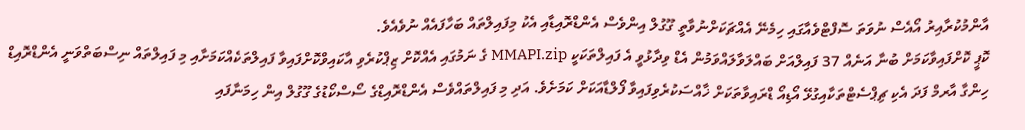އާންމުކުރާއިރު އޯއެސް ނުވަތަ ސޮފްޓްވެއާގައި ހިމެނޭ އެއްޗަކަށްނުވާތީ ގޫގުލް އިންވެސް އެންޑްރޮއިޑާއި އެކު މިފައިލްތައް ބަހާފައެއް ނުވެއެވެ.
ކޮޕީ ކޮށްފައިވާކަމަށް ބުނާ އަނެއް 37 ފައިލްއަށް ބައްލަވާލައްވަމުން އެޑް ވިދާޅުވީ އެ ފައިލްތަކަކީ MMAPI.zip ގެ ނަމުގައި އެއްކޮށް ޒިޕްކުރެވި އާކައިވްކޮށްފައިވާ ފައިލްތަކެއްކަމަށާއި މި ފައިލްތައް ނިސްބަތްވަނީ އެންޑްރޮއިޑް ހިންގާ އާރމް ފަދަ އެކި ޗިޕްސެޓްތަކާއިގުޅޭ އޯޑިއޯ ޑްރައިވާތަކަށް ޚާއްސަކުރެވިފައިވާ ފޯލްޑާއަކަށް ކަމަށެވެ. އަދި މި ފައިލްތައްވެސް އެންޑްރޮއިޑްގެ ސޯސްކޯޑުގެ ގޫގުލް އިން ހިމަނާފައި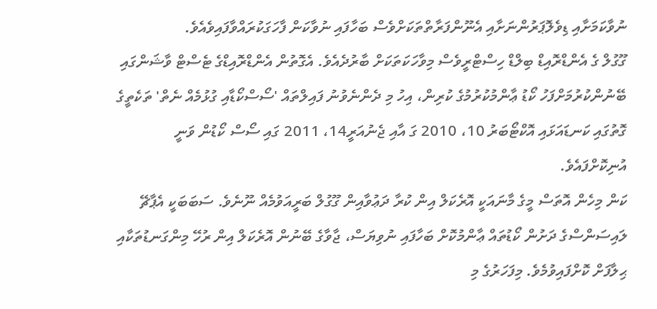ނުވާކަމަށާއި ޑިވެލޮޕަރުންނަށާއި އެނޫންފަރާތްތަކަށްވެސް ބަހާފައި ނުވާކަން ފާހަގަކުރައްވާފައިވެއެވެ.
ގޫގުލް ގެ އެންޑްރޮއިޑް ބިލްޑް ހިސްޓްރީވެސް މިވާހަކަތަކަށް ބާރުދެއެވެ. އެގޮތުން އެންޑްރޮއިޑްގެ ޓެސްޓް ވާޝަންގައި ބޭނުންކުރުމަށްފަހު ކޯޑު ޢާންމުކުރުމުގެ ކުރިން، އިހު މި ދެންނެވުނު ފައިލްތައް 'ސޯސްކޯޑާއި ގުޅުމެއް ނެތް' ތަކެތީގެ ގޮތުގައި ކަނޑައަޅައި އޮކްޓޯބަރު 10، 2010 ގަ އާއި ޖެނުއަރީ14، 2011 ގައި ސޯސް ކޯޑުން ވަނީ އުނިކޮށްފައެވެ.
ކަން މިހެން އޮތަސް މީގެ މާނައަކީ އޮރެކަލް އިން ކުރާ ދަޢުވާއިން ގޫގުލް ބަރީއަވުމެއް ނޫނެވެ. ސަބަބަކީ އެޕާޗޭ ލައިސަންސްގެ ދަށުން ކޯޑުތައް ޢާންމުކޮށް ބަހާފައި ނުވިޔަސް، ޖާވާގެ ބޭނުން އޮރެކަލް އިން ރުހޭ މިންގަނޑުތަކާއި ޙިލާފަށް ކޮށްފައިވުމެވެ. މިފަހަރުގެ މި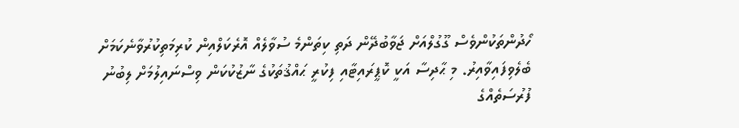ހޯދުންތަކުންވެސް ގޫގުލްއަށް ޖަވާބުދޭން ދަތި ކިތަންމެ ސުވާލެއް އޮރެކަލްއިން ކުރިމަތިކުރުވާނެކަމަށް ބެލެވިފައިވާއިރު. މި ޙާދިސާ އަކީ ކޮޕީރައިޓާއި ފިކުރީ ޙައްޤުތަކުގެ ނާޒުކުކަން ވިސްނައިލުމަށް ލިބުނު ފުރުސަތެއްގެ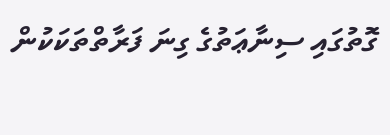ގޮތުގައި ސިނާޢަތުގެ ގިނަ ފަރާތްތަކަކުން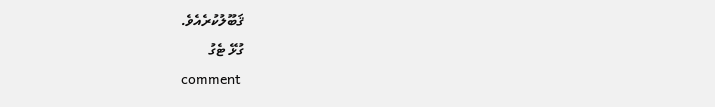ޤަބޫލުކުރެއެވެ.
ގުޅޭ ޓެގު
comment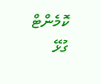ކޮމެންޓް
ގުޅޭ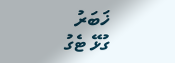ޚަބަރު
ގުޅޭ ޓެގު